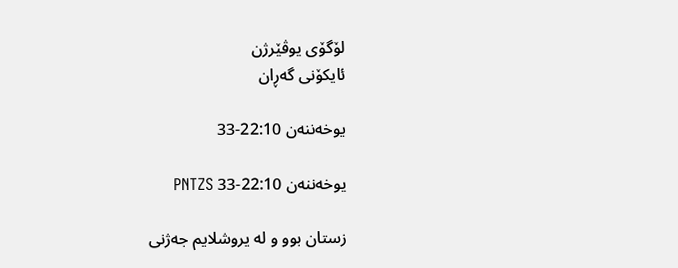لۆگۆی یوڤێرژن
ئایکۆنی گەڕان

یوخه‌ننه‌ن 22:10-33

یوخه‌ننه‌ن 22:10-33 PNTZS

زستان بوو و له‌ یروشلایم جه‌ژنی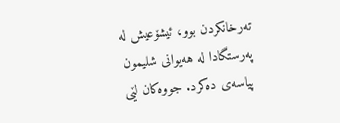ته‌رخانكردن بوو، ئیشۆعیش له‌ په‌رستگادا له‌ هه‌یوانی شلیمون پیاسه‌ی ده‌كرد. جووه‌كان لێی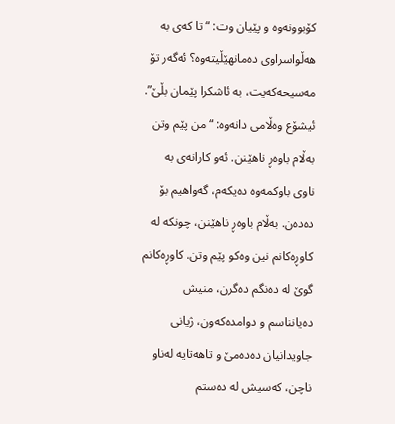كۆبوونه‌وه‌ و پێیان وت: “تا كه‌ی به‌ هه‌ڵواسراوی ده‌مانهێڵیته‌وه‌؟ ئه‌گه‌ر تۆ مه‌سیحه‌كه‌یت، به‌ ئاشكرا پێمان بڵێ”. ئیشۆع وه‌ڵامی دانه‌وه‌: “من پێم وتن به‌ڵام باوه‌ڕ ناهێنن. ئه‌و كارانه‌ی به‌ ناوی باوكمه‌وه‌ ده‌یكه‌م، گه‌واهیم بۆ ده‌ده‌ن. به‌ڵام باوه‌ڕ ناهێنن، چونكه‌ له‌ كاوڕه‌كانم نین وه‌كو پێم وتن. كاوڕه‌كانم گوێ له‌ ده‌نگم ده‌گرن، منیش ده‌یانناسم و دوامده‌كه‌ون، ژیانی جاویدانیان ده‌ده‌مێ و تاهه‌تایه‌ له‌ناو ناچن، كه‌سیش له‌ ده‌ستم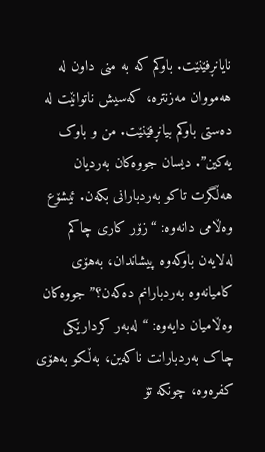نایانڕفێنێت. باوكم كه‌ به‌ منی داون له‌ هه‌مووان مه‌زنتره‌، كه‌سیش ناتوانێت له‌ ده‌ستی باوكم بیانڕفێنێت. من و باوک یه‌كین”. دیسان جووه‌كان به‌ردیان هه‌ڵگرت تاكو به‌ردبارانی بكه‌ن. ئیشۆع وه‌ڵامی دانه‌وه‌: “زۆر كاری چاكم له‌لایه‌ن باوكه‌وه‌ پیشاندان، به‌هۆی كامیانه‌وه‌ به‌ردبارانم ده‌كه‌ن؟” جووه‌كان وه‌ڵامیان دایه‌وه‌: “له‌به‌ر كردارێكی چاک به‌ردبارانت ناكه‌ین، به‌ڵكو به‌هۆی كفره‌وه‌، چونكه‌ تۆ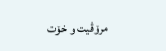مرۆڤیت و خۆت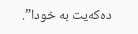ده‌كه‌یت به‌ خودا”.